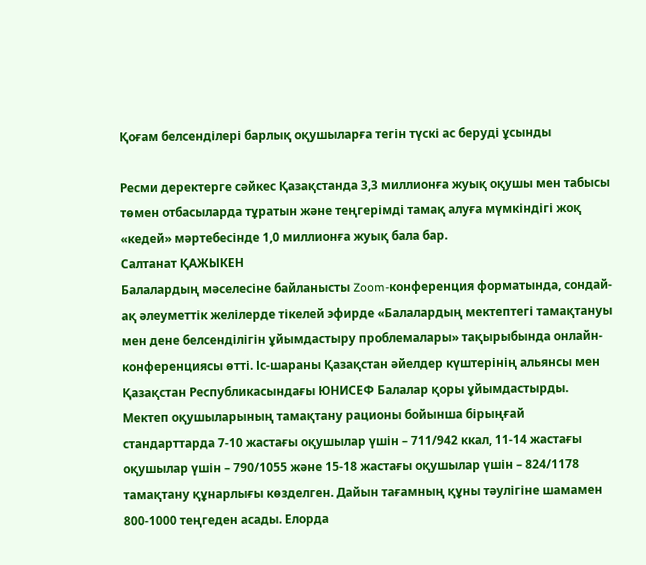Қоғам белсенділері барлық оқушыларға тегін түскі ас беруді ұсынды

Ресми деректерге сәйкес Қазақстанда 3,3 миллионға жуық оқушы мен табысы төмен отбасыларда тұратын және теңгерімді тамақ алуға мүмкіндігі жоқ «кедей» мәртебесінде 1,0 миллионға жуық бала бар.
Салтанат ҚАЖЫКЕН
Балалардың мәселесіне байланысты Zoom-конференция форматында, сондай-ақ әлеуметтік желілерде тікелей эфирде «Балалардың мектептегі тамақтануы мен дене белсенділігін ұйымдастыру проблемалары» тақырыбында онлайн-конференциясы өтті. Іс-шараны Қазақстан әйелдер күштерінің альянсы мен Қазақстан Республикасындағы ЮНИСЕФ Балалар қоры ұйымдастырды.
Мектеп оқушыларының тамақтану рационы бойынша бірыңғай стандарттарда 7-10 жастағы оқушылар үшін – 711/942 ккал, 11-14 жастағы оқушылар үшін – 790/1055 және 15-18 жастағы оқушылар үшін – 824/1178 тамақтану құнарлығы көзделген. Дайын тағамның құны тәулігіне шамамен 800-1000 теңгеден асады. Елорда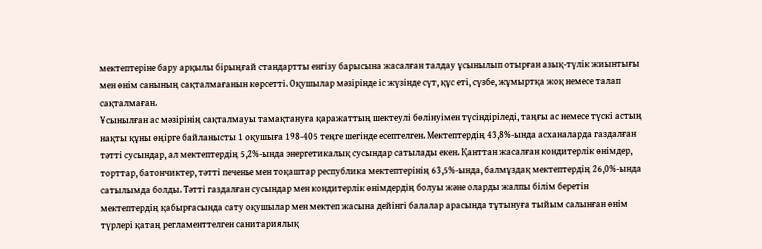мектептеріне бару арқылы бірыңғай стандартты енгізу барысына жасалған талдау ұсынылып отырған азық-түлік жиынтығы мен өнім санының сақталмағанын көрсетті. Оқушылар мәзірінде іс жүзінде сүт, құс еті, сүзбе, жұмыртқа жоқ немесе талап сақталмаған.
Ұсынылған ас мәзірінің сақталмауы тамақтануға қаражаттың шектеулі бөлінуімен түсіндіріледі, таңғы ас немесе түскі астың нақты құны өңірге байланысты 1 оқушыға 198-405 теңге шегінде есептелген. Мектептердің 43,8%-ында асханаларда газдалған тәтті сусындар, ал мектептердің 5,2%-ында энергетикалық сусындар сатылады екен. Қанттан жасалған кондитерлік өнімдер, торттар, батончиктер, тәтті печенье мен тоқаштар республика мектептерінің 63,5%-ында, балмұздақ мектептердің 26,0%-ында сатылымда болды. Тәтті газдалған сусындар мен кондитерлік өнімдердің болуы және оларды жалпы білім беретін мектептердің қабырғасында сату оқушылар мен мектеп жасына дейінгі балалар арасында тұтынуға тыйым салынған өнім түрлері қатаң регламенттелген санитариялық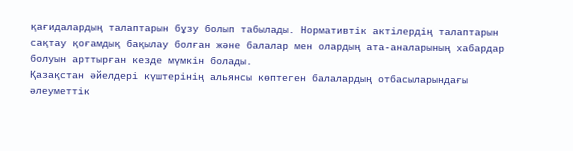қағидалардың талаптарын бұзу болып табылады. Нормативтік актілердің талаптарын сақтау қоғамдық бақылау болған және балалар мен олардың ата-аналарының хабардар болуын арттырған кезде мүмкін болады.
Қазақстан әйелдері күштерінің альянсы көптеген балалардың отбасыларындағы әлеуметтік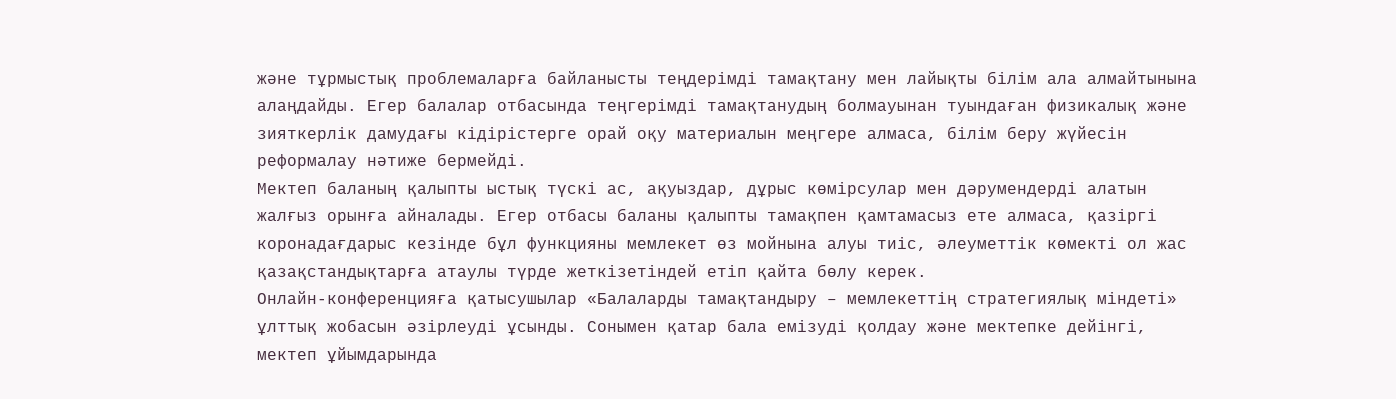және тұрмыстық проблемаларға байланысты теңдерімді тамақтану мен лайықты білім ала алмайтынына алаңдайды. Егер балалар отбасында теңгерімді тамақтанудың болмауынан туындаған физикалық және зияткерлік дамудағы кідірістерге орай оқу материалын меңгере алмаса, білім беру жүйесін реформалау нәтиже бермейді.
Мектеп баланың қалыпты ыстық түскі ас, ақуыздар, дұрыс көмірсулар мен дәрумендерді алатын жалғыз орынға айналады. Егер отбасы баланы қалыпты тамақпен қамтамасыз ете алмаса, қазіргі коронадағдарыс кезінде бұл функцияны мемлекет өз мойнына алуы тиіс, әлеуметтік көмекті ол жас қазақстандықтарға атаулы түрде жеткізетіндей етіп қайта бөлу керек.
Онлайн-конференцияға қатысушылар «Балаларды тамақтандыру – мемлекеттің стратегиялық міндеті» ұлттық жобасын әзірлеуді ұсынды. Сонымен қатар бала емізуді қолдау және мектепке дейінгі, мектеп ұйымдарында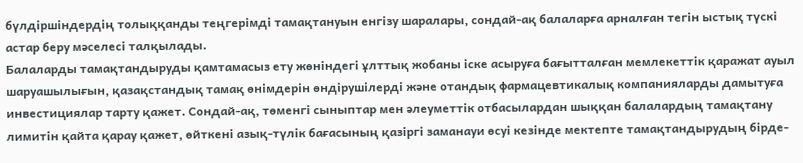бүлдіршіндердің толыққанды теңгерімді тамақтануын енгізу шаралары, сондай-ақ балаларға арналған тегін ыстық түскі астар беру мәселесі талқылады.
Балаларды тамақтандыруды қамтамасыз ету жөніндегі ұлттық жобаны іске асыруға бағытталған мемлекеттік қаражат ауыл шаруашылығын, қазақстандық тамақ өнімдерін өндірушілерді және отандық фармацевтикалық компанияларды дамытуға инвестициялар тарту қажет. Сондай-ақ, төменгі сыныптар мен әлеуметтік отбасылардан шыққан балалардың тамақтану лимитін қайта қарау қажет, өйткені азық-түлік бағасының қазіргі заманауи өсуі кезінде мектепте тамақтандырудың бірде-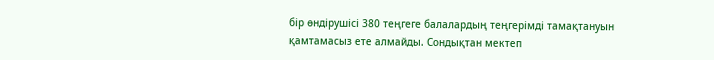бір өндірушісі 380 теңгеге балалардың теңгерімді тамақтануын қамтамасыз ете алмайды. Сондықтан мектеп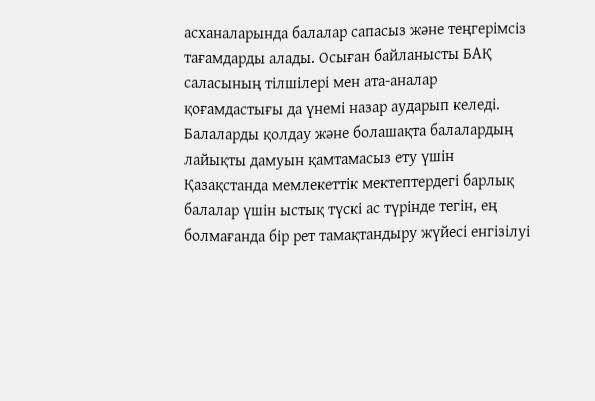асханаларында балалар сапасыз және теңгерімсіз тағамдарды алады. Осыған байланысты БАҚ саласының тілшілері мен ата-аналар қоғамдастығы да үнемі назар аударып келеді.
Балаларды қолдау және болашақта балалардың лайықты дамуын қамтамасыз ету үшін Қазақстанда мемлекеттік мектептердегі барлық балалар үшін ыстық түскі ас түрінде тегін, ең болмағанда бір рет тамақтандыру жүйесі енгізілуі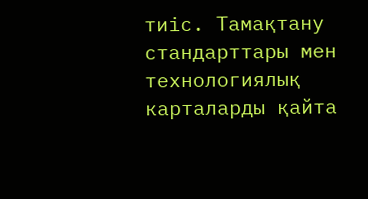тиіс. Тамақтану стандарттары мен технологиялық карталарды қайта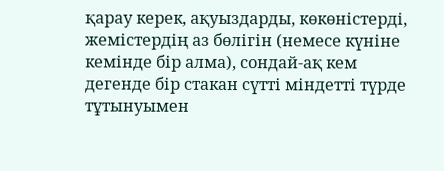қарау керек, ақуыздарды, көкөністерді, жемістердің аз бөлігін (немесе күніне кемінде бір алма), сондай-ақ кем дегенде бір стакан сүтті міндетті түрде тұтынуымен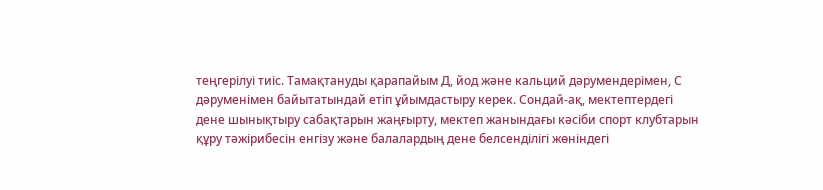теңгерілуі тиіс. Тамақтануды қарапайым Д, йод және кальций дәрумендерімен, С дәруменімен байытатындай етіп ұйымдастыру керек. Сондай-ақ, мектептердегі дене шынықтыру сабақтарын жаңғырту, мектеп жанындағы кәсіби спорт клубтарын құру тәжірибесін енгізу және балалардың дене белсенділігі жөніндегі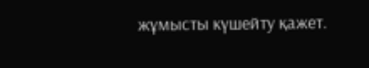жұмысты күшейту қажет.